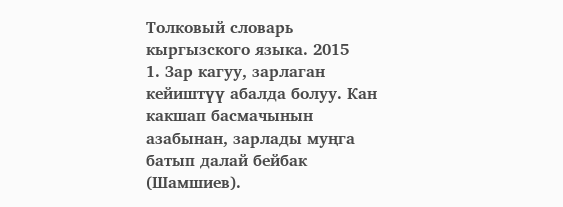Толковый словарь кыргызского языка. 2015
1. Зар кагуу, зарлаган кейиштүү абалда болуу. Кан какшап басмачынын азабынан, зарлады муңга батып далай бейбак (Шамшиев).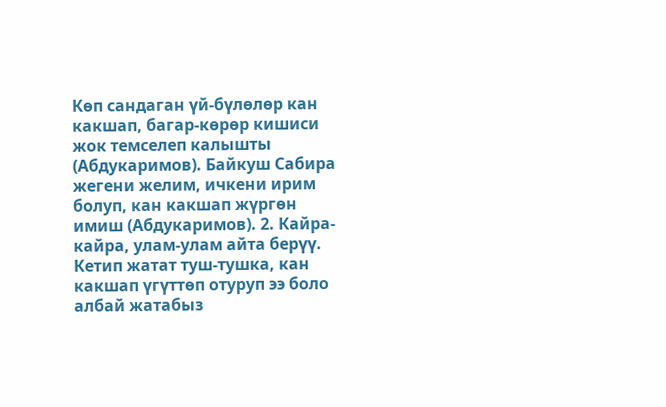Көп сандаган үй-бүлөлөр кан какшап, багар-көрөр кишиси жок темселеп калышты (Абдукаримов). Байкуш Сабира жегени желим, ичкени ирим болуп, кан какшап жүргөн имиш (Абдукаримов). 2. Кайра-кайра, улам-улам айта берүү. Кетип жатат туш-тушка, кан какшап үгүттөп отуруп ээ боло албай жатабыз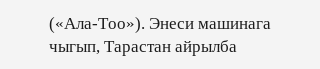(«Ала-Тоо»). Энеси машинага чыгып, Тарастан айрылба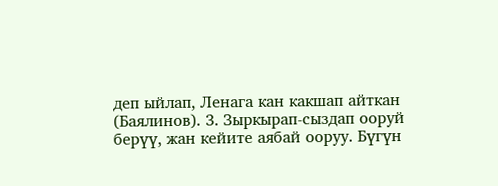деп ыйлап, Ленага кан какшап айткан (Баялинов). 3. Зыркырап-сыздап ооруй берүү, жан кейите аябай ооруу. Бүгүн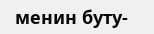менин буту-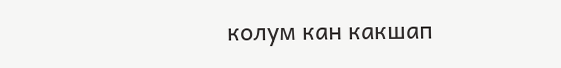колум кан какшап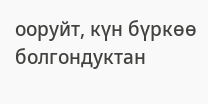ооруйт, күн бүркөө болгондуктан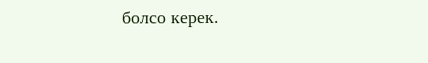болсо керек.